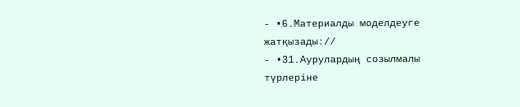- •6.Материалды моделдеуге жатқызады://
- •31.Аурулардың созылмалы түрлеріне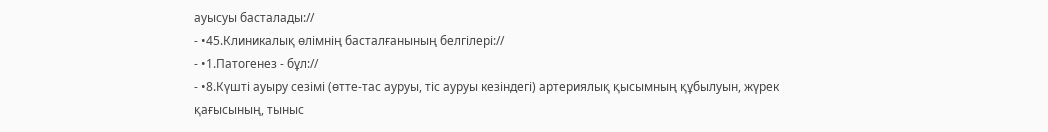ауысуы басталады://
- •45.Клиникалық өлімнің басталғанының белгілері://
- •1.Патогенез - бұл://
- •8.Күшті ауыру сезімі (өтте-тас ауруы, тіс ауруы кезіндегі) артериялық қысымның құбылуын, жүрек қағысының, тыныс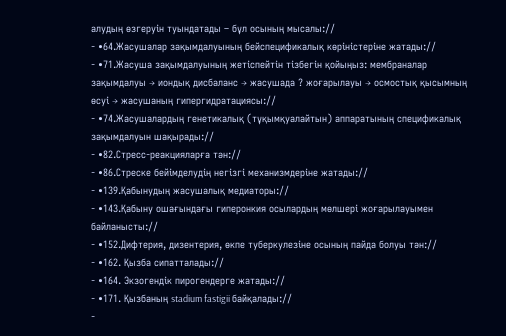алудың өзгеруін туындатады – бұл осының мысалы://
- •64.Жасушалар зақымдалуының бейспецификалық көріністеріне жатады://
- •71.Жасуша зақымдалуының жетіспейтін тізбегін қойыңыз: мембраналар зақымдалуы → иондық дисбаланс → жасушада ? жоғарылауы → осмостық қысымның өсуі → жасушаның гипергидратациясы://
- •74.Жасушалардың генетикалық (тұқымқуалайтын) аппаратының спецификалық зақымдалуын шақырады://
- •82.Стресс-реакцияларға тән://
- •86.Стреске бейімделудің негізгі механизмдеріне жатады://
- •139.Қабынудың жасушалық медиаторы://
- •143.Қабыну ошағындағы гиперонкия осылардың мөлшері жоғарылауымен байланысты://
- •152.Дифтерия, дизентерия, өкпе туберкулезіне осының пайда болуы тән://
- •162. Қызба сипатталады://
- •164. Экзогендік пирогендерге жатады://
- •171. Қызбаның stadium fastigii байқалады://
-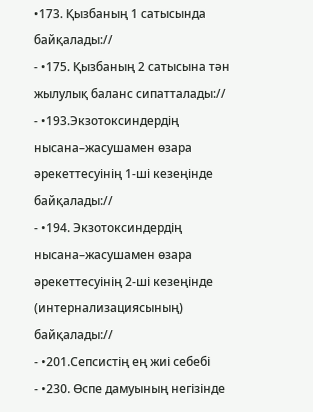•173. Қызбаның 1 сатысында байқалады://
- •175. Қызбаның 2 сатысына тән жылулық баланс сипатталады://
- •193.Экзотоксиндердің нысана–жасушамен өзара әрекеттесуінің 1-ші кезеңінде байқалады://
- •194. Экзотоксиндердің нысана–жасушамен өзара әрекеттесуінің 2-ші кезеңінде (интернализациясының) байқалады://
- •201.Сепсистің ең жиі себебі
- •230. Өспе дамуының негізінде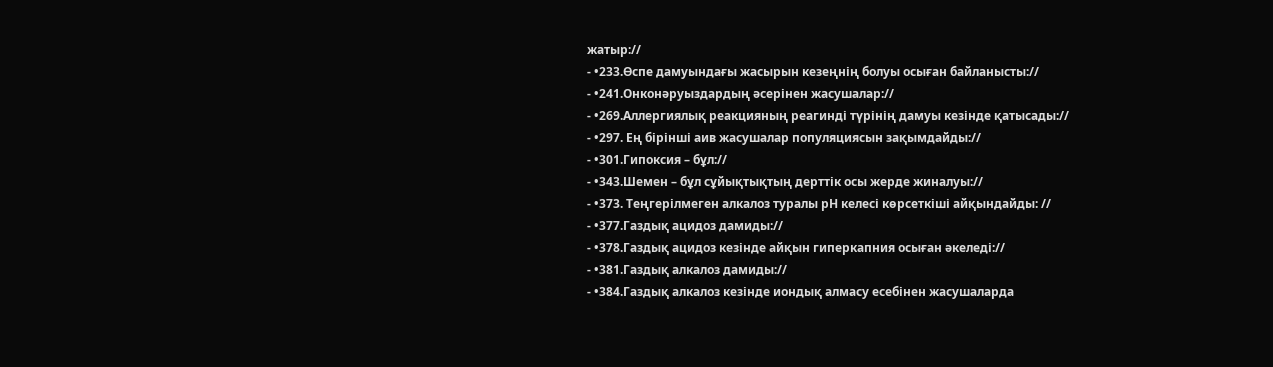жатыр://
- •233.Өспе дамуындағы жасырын кезеңнің болуы осыған байланысты://
- •241.Онконәруыздардың әсерінен жасушалар://
- •269.Аллергиялық реакцияның реагинді түрінің дамуы кезінде қатысады://
- •297. Ең бірінші аив жасушалар популяциясын зақымдайды://
- •301.Гипоксия – бұл://
- •343.Шемен – бұл сұйықтықтың дерттік осы жерде жиналуы://
- •373. Теңгерілмеген алкалоз туралы рН келесі көрсеткіші айқындайды: //
- •377.Газдық ацидоз дамиды://
- •378.Газдық ацидоз кезінде айқын гиперкапния осыған әкеледі://
- •381.Газдық алкалоз дамиды://
- •384.Газдық алкалоз кезінде иондық алмасу есебінен жасушаларда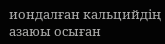иондалған кальцийдің азаюы осыған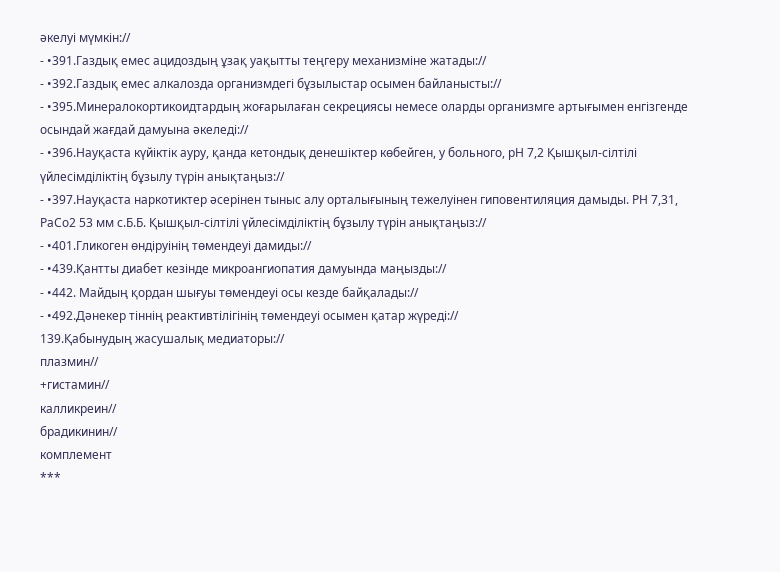әкелуі мүмкін://
- •391.Газдық емес ацидоздың ұзақ уақытты теңгеру механизміне жатады://
- •392.Газдық емес алкалозда организмдегі бұзылыстар осымен байланысты://
- •395.Минералокортикоидтардың жоғарылаған секрециясы немесе оларды организмге артығымен енгізгенде осындай жағдай дамуына әкеледі://
- •396.Науқаста күйіктік ауру, қанда кетондық денешіктер көбейген, у больного, рН 7,2 Қышқыл-сілтілі үйлесімділіктің бұзылу түрін анықтаңыз://
- •397.Науқаста наркотиктер әсерінен тыныс алу орталығының тежелуінен гиповентиляция дамыды. РН 7,31, РаСо2 53 мм с.Б.Б. Қышқыл-сілтілі үйлесімділіктің бұзылу түрін анықтаңыз://
- •401.Гликоген өндіруінің төмендеуі дамиды://
- •439.Қантты диабет кезінде микроангиопатия дамуында маңызды://
- •442. Майдың қордан шығуы төмендеуі осы кезде байқалады://
- •492.Дәнекер тіннің реактивтілігінің төмендеуі осымен қатар жүреді://
139.Қабынудың жасушалық медиаторы://
плазмин//
+гистамин//
калликреин//
брадикинин//
комплемент
***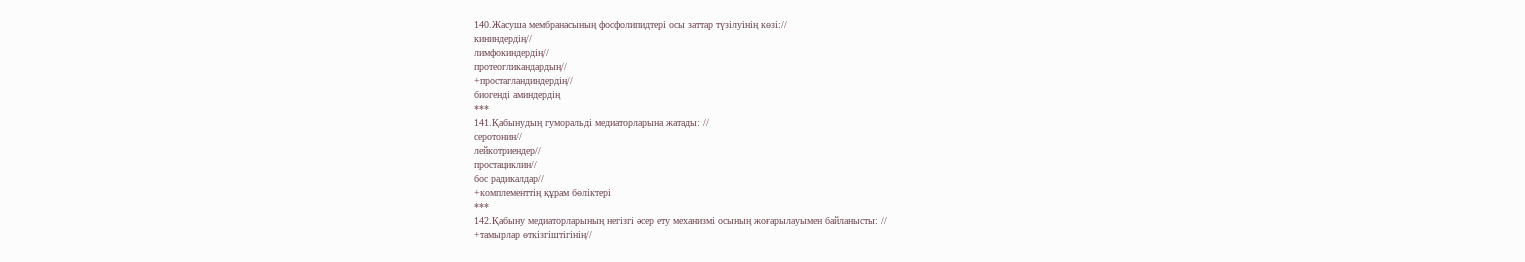140.Жасуша мембранасының фосфолипидтері осы заттар түзілуінің көзі://
кининдердің//
лимфокиндердің//
протеогликандардың//
+простагландиндердің//
биогенді аминдердің
***
141.Қабынудың гуморальді медиаторларына жатады: //
серотонин//
лейкотриендер//
простациклин//
бос радикалдар//
+комплементтің құрам бөліктері
***
142.Қабыну медиаторларының негізгі әсер ету механизмі осының жоғарылауымен байланысты: //
+тамырлар өткізгіштігінің//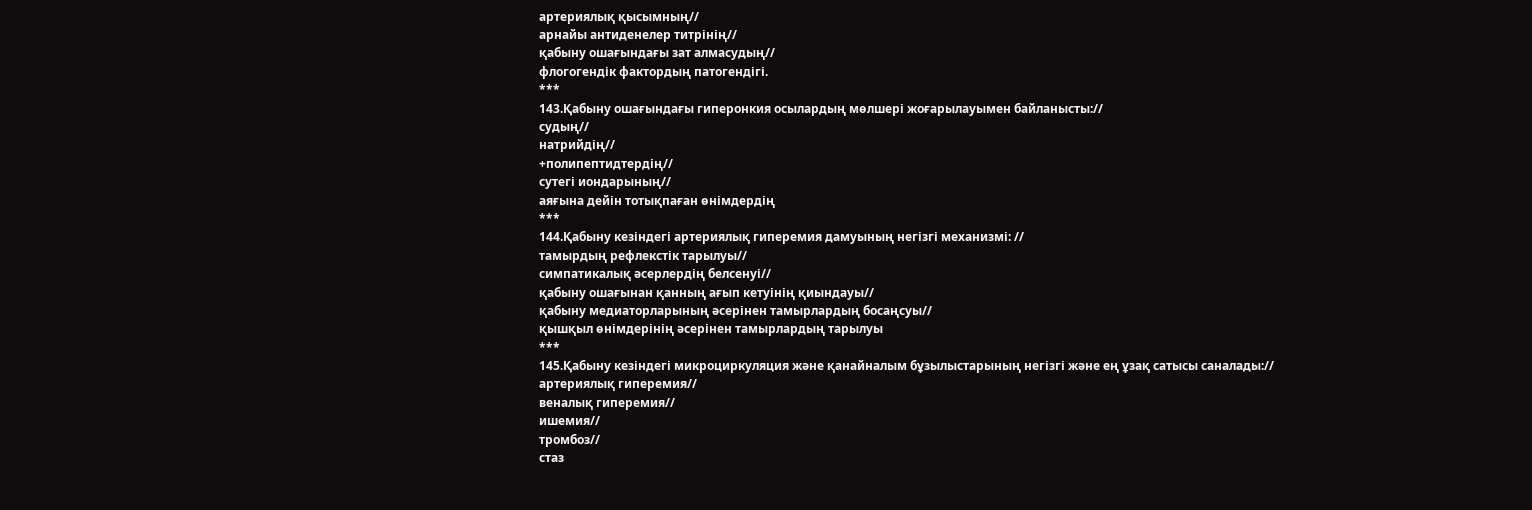артериялық қысымның//
арнайы антиденелер титрінің//
қабыну ошағындағы зат алмасудың//
флогогендік фактордың патогендігі.
***
143.Қабыну ошағындағы гиперонкия осылардың мөлшері жоғарылауымен байланысты://
судың//
натрийдің//
+полипептидтердің//
сутегі иондарының//
аяғына дейін тотықпаған өнімдердің
***
144.Қабыну кезіндегі артериялық гиперемия дамуының негізгі механизмі: //
тамырдың рефлекстік тарылуы//
симпатикалық әсерлердің белсенуі//
қабыну ошағынан қанның ағып кетуінің қиындауы//
қабыну медиаторларының әсерінен тамырлардың босаңсуы//
қышқыл өнімдерінің әсерінен тамырлардың тарылуы
***
145.Қабыну кезіндегі микроциркуляция және қанайналым бұзылыстарының негізгі және ең ұзақ сатысы саналады://
артериялық гиперемия//
веналық гиперемия//
ишемия//
тромбоз//
стаз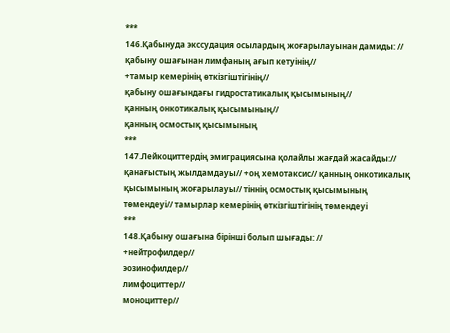***
146.Қабынуда экссудация осылардың жоғарылауынан дамиды: //
қабыну ошағынан лимфаның ағып кетуінің//
+тамыр кемерінің өткізгіштігінің//
қабыну ошағындағы гидростатикалық қысымының//
қанның онкотикалық қысымының//
қанның осмостық қысымының
***
147.Лейкоциттердің эмиграциясына қолайлы жағдай жасайды:// қанағыстың жылдамдауы// +оң хемотаксис// қанның онкотикалық қысымының жоғарылауы// тіннің осмостық қысымының төмендеуі// тамырлар кемерінің өткізгіштігінің төмендеуі
***
148.Қабыну ошағына бірінші болып шығады: //
+нейтрофилдер//
эозинофилдер//
лимфоциттер//
моноциттер//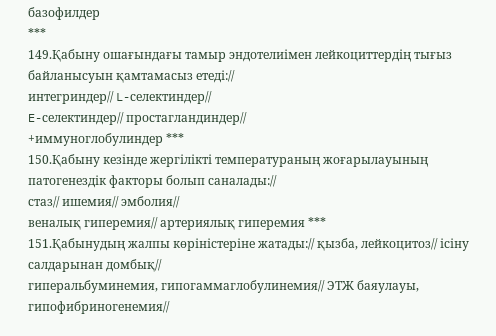базофилдер
***
149.Қабыну ошағындағы тамыр эндотелиімен лейкоциттердің тығыз байланысуын қамтамасыз етеді://
интегриндер// L-селектиндер//
E-селектиндер// простагландиндер//
+иммуноглобулиндер ***
150.Қабыну кезінде жергілікті температураның жоғарылауының патогенездік факторы болып саналады://
стаз// ишемия// эмболия//
веналық гиперемия// артериялық гиперемия ***
151.Қабынудың жалпы көріністеріне жатады:// қызба, лейкоцитоз// ісіну салдарынан домбық//
гиперальбуминемия, гипогаммаглобулинемия// ЭТЖ баяулауы, гипофибриногенемия//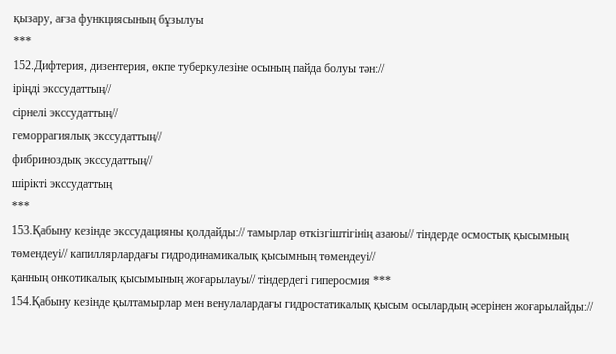қызару, ағза функциясының бұзылуы
***
152.Дифтерия, дизентерия, өкпе туберкулезіне осының пайда болуы тән://
іріңді экссудаттың//
сірнелі экссудаттың//
геморрагиялық экссудаттың//
фибриноздық экссудаттың//
шірікті экссудаттың
***
153.Қабыну кезінде экссудацияны қолдайды:// тамырлар өткізгіштігінің азаюы// тіндерде осмостық қысымның төмендеуі// капиллярлардағы гидродинамикалық қысымның төмендеуі//
қанның онкотикалық қысымының жоғарылауы// тіндердегі гиперосмия ***
154.Қабыну кезінде қылтамырлар мен венулалардағы гидростатикалық қысым осылардың әсерінен жоғарылайды://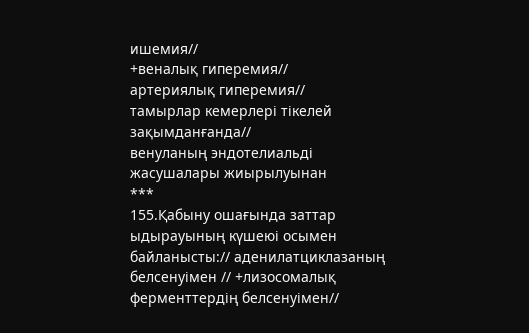ишемия//
+веналық гиперемия//
артериялық гиперемия//
тамырлар кемерлері тікелей зақымданғанда//
венуланың эндотелиальді жасушалары жиырылуынан
***
155.Қабыну ошағында заттар ыдырауының күшеюі осымен байланысты:// аденилатциклазаның белсенуімен // +лизосомалық ферменттердің белсенуімен//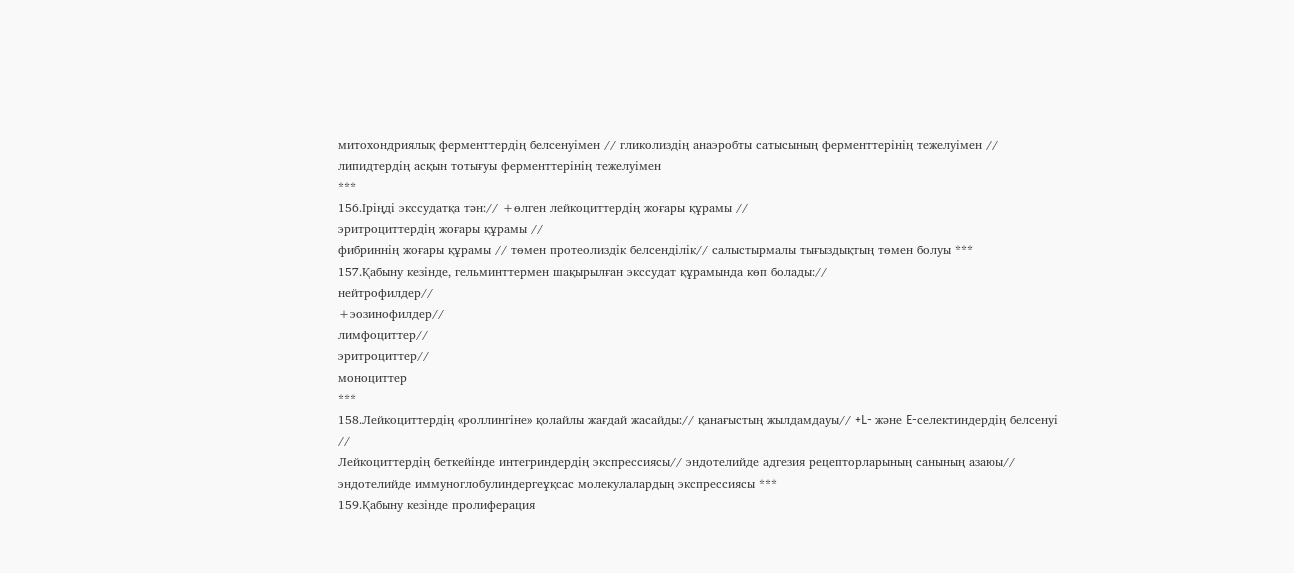митохондриялық ферменттердің белсенуімен // гликолиздің анаэробты сатысының ферменттерінің тежелуімен // липидтердің асқын тотығуы ферменттерінің тежелуімен
***
156.Іріңді экссудатқа тән:// +өлген лейкоциттердің жоғары құрамы //
эритроциттердің жоғары құрамы //
фибриннің жоғары құрамы // төмен протеолиздік белсенділік// салыстырмалы тығыздықтың төмен болуы ***
157.Қабыну кезінде, гельминттермен шақырылған экссудат құрамында көп болады://
нейтрофилдер//
+эозинофилдер//
лимфоциттер//
эритроциттер//
моноциттер
***
158.Лейкоциттердің «роллингіне» қолайлы жағдай жасайды:// қанағыстың жылдамдауы// +L- және E-селектиндердің белсенуі //
Лейкоциттердің беткейінде интегриндердің экспрессиясы// эндотелийде адгезия рецепторларының санының азаюы// эндотелийде иммуноглобулиндергеұқсас молекулалардың экспрессиясы ***
159.Қабыну кезінде пролиферация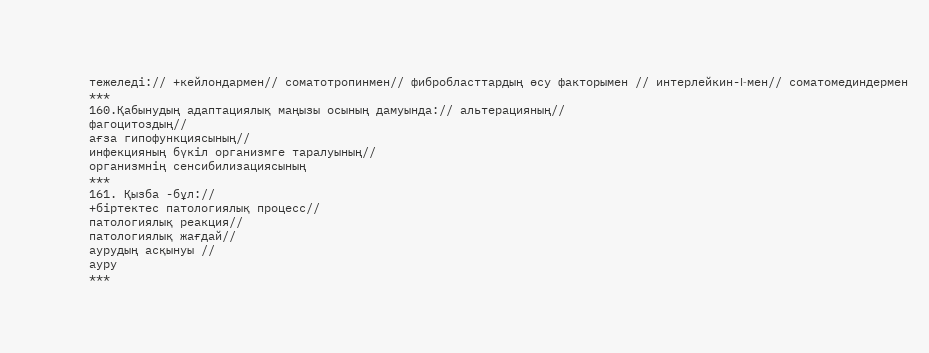тежеледі:// +кейлондармен// соматотропинмен// фибробласттардың өсу факторымен // интерлейкин-I-мен// соматомединдермен
***
160.Қабынудың адаптациялық маңызы осының дамуында:// альтерацияның//
фагоцитоздың//
ағза гипофункциясының//
инфекцияның бүкіл организмге таралуының//
организмнің сенсибилизациясының
***
161. Қызба -бұл://
+біртектес патологиялық процесс//
патологиялық реакция//
патологиялық жағдай//
аурудың асқынуы //
ауру
***